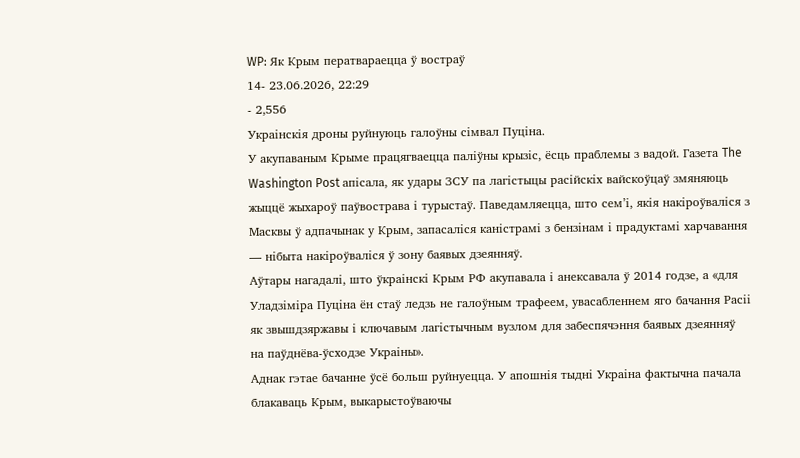WP: Як Крым ператвараецца ў востраў
14- 23.06.2026, 22:29
- 2,556
Украінскія дроны руйнуюць галоўны сімвал Пуціна.
У акупаваным Крыме працягваецца паліўны крызіс, ёсць праблемы з вадой. Газета The Washington Post апісала, як удары ЗСУ па лагістыцы расійскіх вайскоўцаў змяняюць жыццё жыхароў паўвострава і турыстаў. Паведамляецца, што сем’і, якія накіроўваліся з Масквы ў адпачынак у Крым, запасаліся каністрамі з бензінам і прадуктамі харчавання — нібыта накіроўваліся ў зону баявых дзеянняў.
Аўтары нагадалі, што ўкраінскі Крым РФ акупавала і анексавала ў 2014 годзе, а «для Уладзіміра Пуціна ён стаў ледзь не галоўным трафеем, увасабленнем яго бачання Расіі як звышдзяржавы і ключавым лагістычным вузлом для забеспячэння баявых дзеянняў на паўднёва-ўсходзе Украіны».
Аднак гэтае бачанне ўсё больш руйнуецца. У апошнія тыдні Украіна фактычна пачала блакаваць Крым, выкарыстоўваючы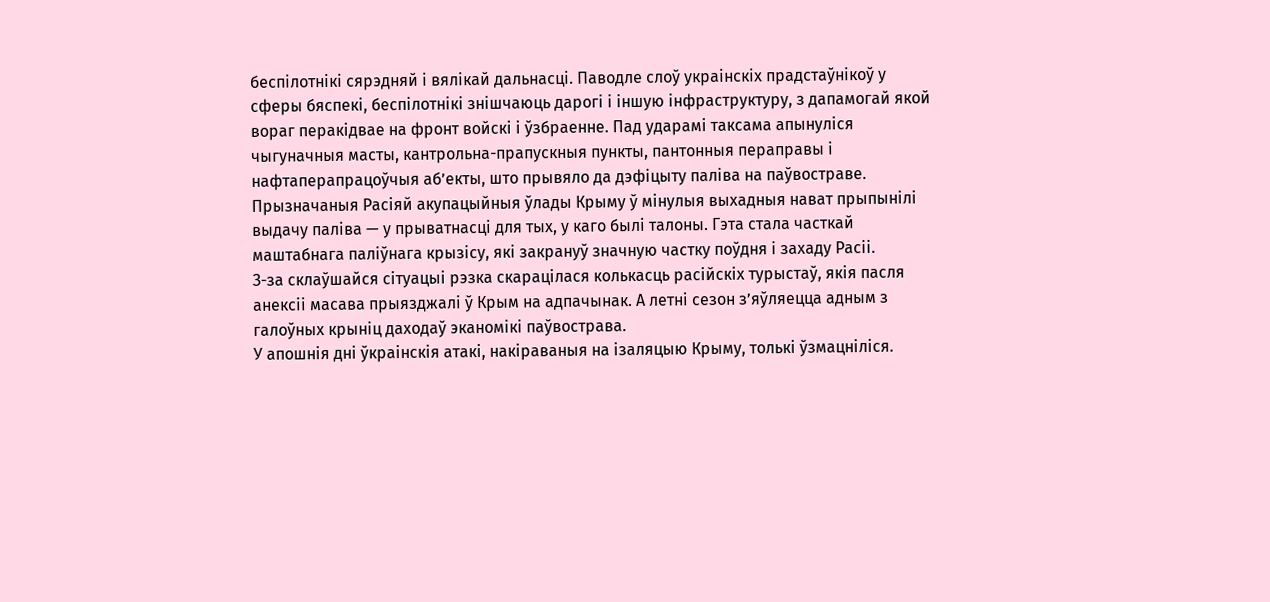беспілотнікі сярэдняй і вялікай дальнасці. Паводле слоў украінскіх прадстаўнікоў у сферы бяспекі, беспілотнікі знішчаюць дарогі і іншую інфраструктуру, з дапамогай якой вораг перакідвае на фронт войскі і ўзбраенне. Пад ударамі таксама апынуліся чыгуначныя масты, кантрольна-прапускныя пункты, пантонныя пераправы і нафтаперапрацоўчыя аб’екты, што прывяло да дэфіцыту паліва на паўвостраве.
Прызначаныя Расіяй акупацыйныя ўлады Крыму ў мінулыя выхадныя нават прыпынілі выдачу паліва — у прыватнасці для тых, у каго былі талоны. Гэта стала часткай маштабнага паліўнага крызісу, які закрануў значную частку поўдня і захаду Расіі.
З-за склаўшайся сітуацыі рэзка скарацілася колькасць расійскіх турыстаў, якія пасля анексіі масава прыязджалі ў Крым на адпачынак. А летні сезон з’яўляецца адным з галоўных крыніц даходаў эканомікі паўвострава.
У апошнія дні ўкраінскія атакі, накіраваныя на ізаляцыю Крыму, толькі ўзмацніліся.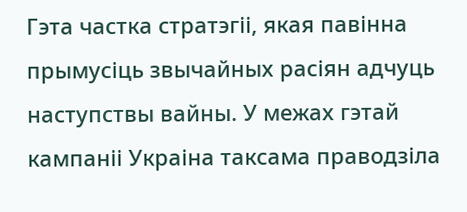Гэта частка стратэгіі, якая павінна прымусіць звычайных расіян адчуць наступствы вайны. У межах гэтай кампаніі Украіна таксама праводзіла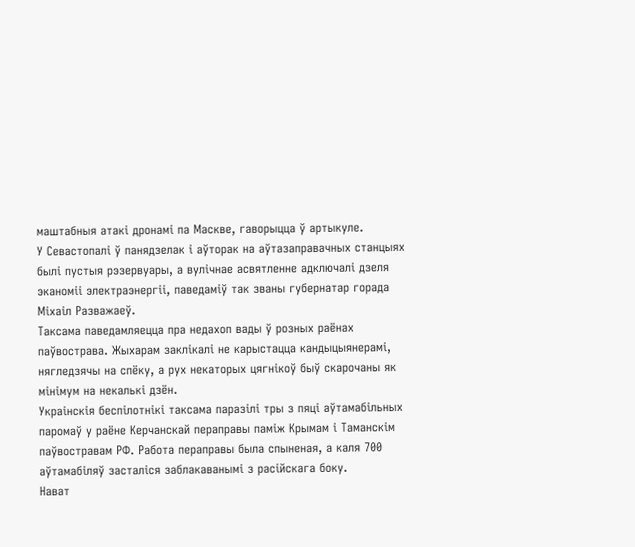маштабныя атакі дронамі па Маскве, гаворыцца ў артыкуле.
У Севастопалі ў панядзелак і аўторак на аўтазаправачных станцыях былі пустыя рэзервуары, а вулічнае асвятленне адключалі дзеля эканоміі электраэнергіі, паведаміў так званы губернатар горада Міхаіл Разважаеў.
Таксама паведамляецца пра недахоп вады ў розных раёнах паўвострава. Жыхарам заклікалі не карыстацца кандыцыянерамі, нягледзячы на спёку, а рух некаторых цягнікоў быў скарочаны як мінімум на некалькі дзён.
Украінскія беспілотнікі таксама паразілі тры з пяці аўтамабільных паромаў у раёне Керчанскай пераправы паміж Крымам і Таманскім паўвостравам РФ. Работа пераправы была спыненая, а каля 700 аўтамабіляў засталіся заблакаванымі з расійскага боку.
Нават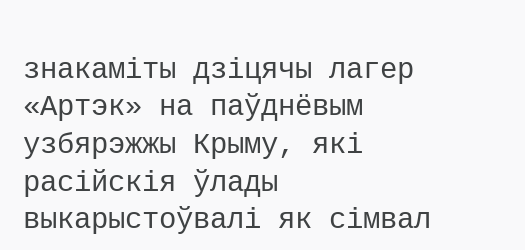знакаміты дзіцячы лагер «Артэк» на паўднёвым узбярэжжы Крыму, які расійскія ўлады выкарыстоўвалі як сімвал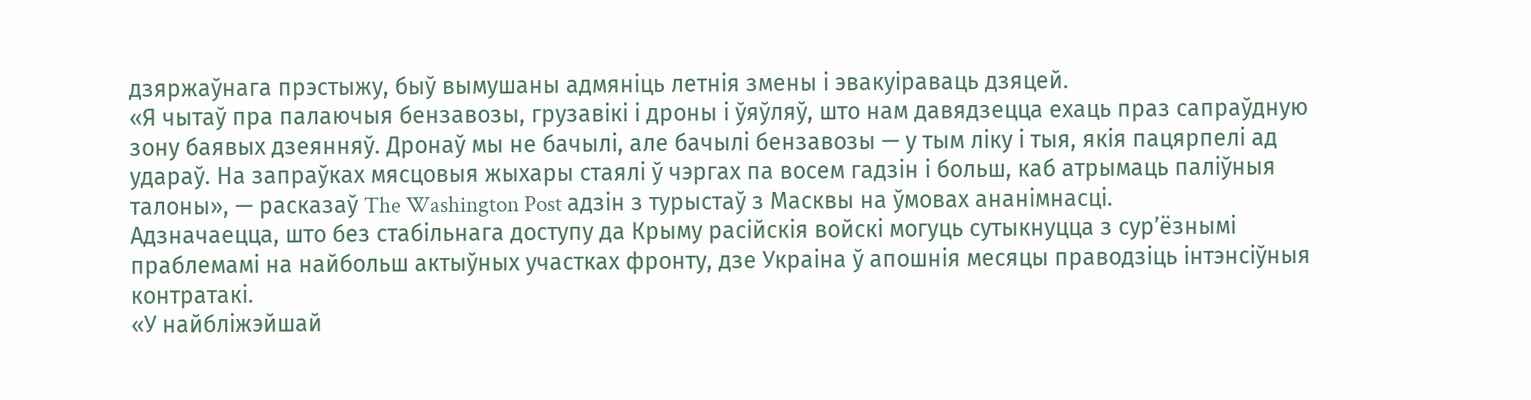дзяржаўнага прэстыжу, быў вымушаны адмяніць летнія змены і эвакуіраваць дзяцей.
«Я чытаў пра палаючыя бензавозы, грузавікі і дроны і ўяўляў, што нам давядзецца ехаць праз сапраўдную зону баявых дзеянняў. Дронаў мы не бачылі, але бачылі бензавозы — у тым ліку і тыя, якія пацярпелі ад удараў. На запраўках мясцовыя жыхары стаялі ў чэргах па восем гадзін і больш, каб атрымаць паліўныя талоны», — расказаў The Washington Post адзін з турыстаў з Масквы на ўмовах ананімнасці.
Адзначаецца, што без стабільнага доступу да Крыму расійскія войскі могуць сутыкнуцца з сур’ёзнымі праблемамі на найбольш актыўных участках фронту, дзе Украіна ў апошнія месяцы праводзіць інтэнсіўныя контратакі.
«У найбліжэйшай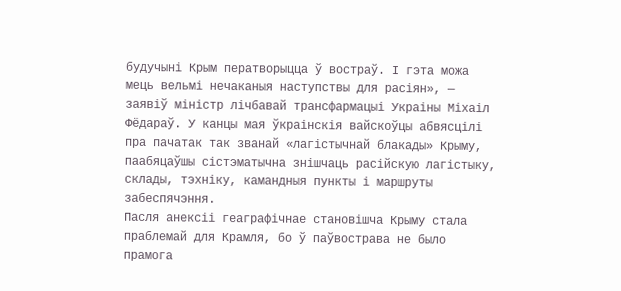будучыні Крым ператворыцца ў востраў. І гэта можа мець вельмі нечаканыя наступствы для расіян», — заявіў міністр лічбавай трансфармацыі Украіны Міхаіл Фёдараў. У канцы мая ўкраінскія вайскоўцы абвясцілі пра пачатак так званай «лагістычнай блакады» Крыму, паабяцаўшы сістэматычна знішчаць расійскую лагістыку, склады, тэхніку, камандныя пункты і маршруты забеспячэння.
Пасля анексіі геаграфічнае становішча Крыму стала праблемай для Крамля, бо ў паўвострава не было прамога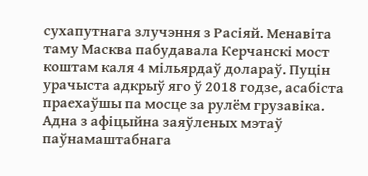сухапутнага злучэння з Расіяй. Менавіта таму Масква пабудавала Керчанскі мост коштам каля 4 мільярдаў долараў. Пуцін урачыста адкрыў яго ў 2018 годзе, асабіста праехаўшы па мосце за рулём грузавіка.
Адна з афіцыйна заяўленых мэтаў паўнамаштабнага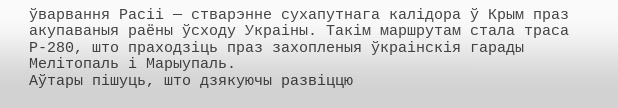ўварвання Расіі — стварэнне сухапутнага калідора ў Крым праз акупаваныя раёны ўсходу Украіны. Такім маршрутам стала траса Р-280, што праходзіць праз захопленыя ўкраінскія гарады Мелітопаль і Марыупаль.
Аўтары пішуць, што дзякуючы развіццю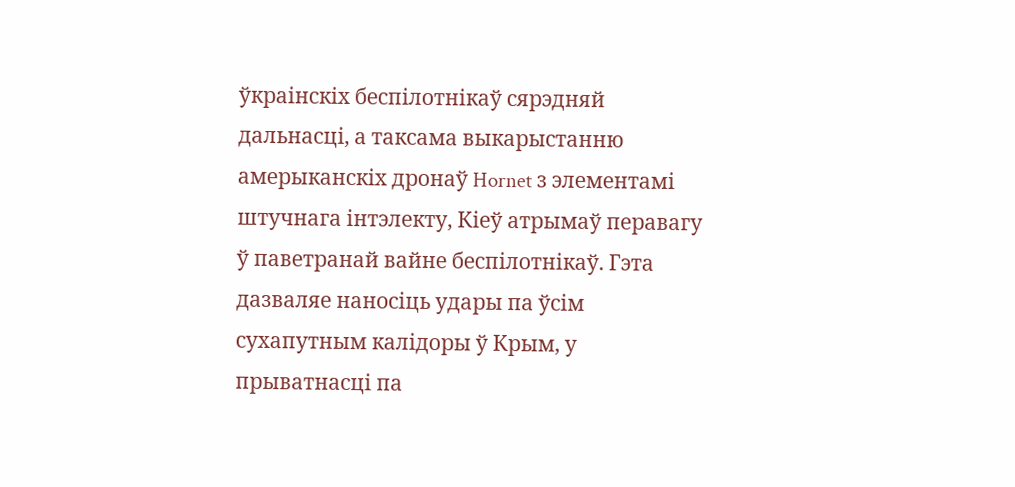ўкраінскіх беспілотнікаў сярэдняй дальнасці, а таксама выкарыстанню амерыканскіх дронаў Hornet з элементамі штучнага інтэлекту, Кіеў атрымаў перавагу ў паветранай вайне беспілотнікаў. Гэта дазваляе наносіць удары па ўсім сухапутным калідоры ў Крым, у прыватнасці па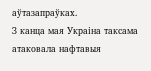аўтазапраўках.
З канца мая Украіна таксама атаковала нафтавыя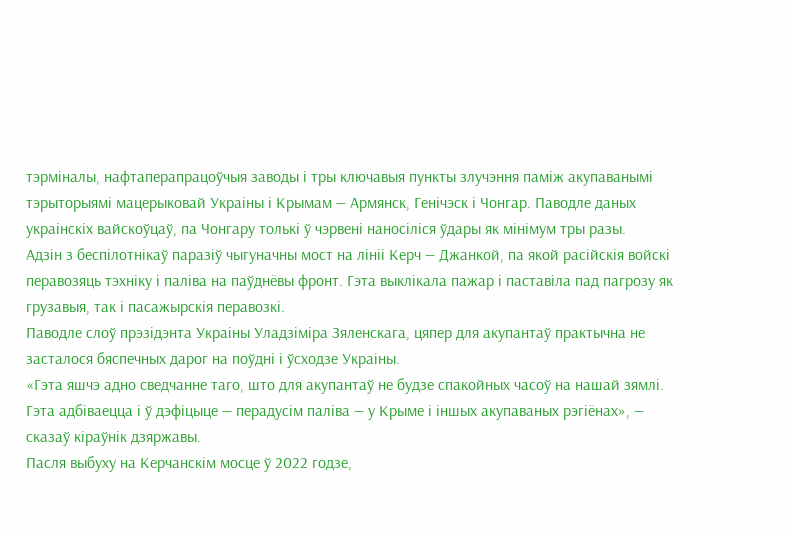тэрміналы, нафтаперапрацоўчыя заводы і тры ключавыя пункты злучэння паміж акупаванымі тэрыторыямі мацерыковай Украіны і Крымам — Армянск, Генічэск і Чонгар. Паводле даных украінскіх вайскоўцаў, па Чонгару толькі ў чэрвені наносіліся ўдары як мінімум тры разы.
Адзін з беспілотнікаў паразіў чыгуначны мост на лініі Керч — Джанкой, па якой расійскія войскі перавозяць тэхніку і паліва на паўднёвы фронт. Гэта выклікала пажар і паставіла пад пагрозу як грузавыя, так і пасажырскія перавозкі.
Паводле слоў прэзідэнта Украіны Уладзіміра Зяленскага, цяпер для акупантаў практычна не засталося бяспечных дарог на поўдні і ўсходзе Украіны.
«Гэта яшчэ адно сведчанне таго, што для акупантаў не будзе спакойных часоў на нашай зямлі. Гэта адбіваецца і ў дэфіцыце — перадусім паліва — у Крыме і іншых акупаваных рэгіёнах», — сказаў кіраўнік дзяржавы.
Пасля выбуху на Керчанскім мосце ў 2022 годзе,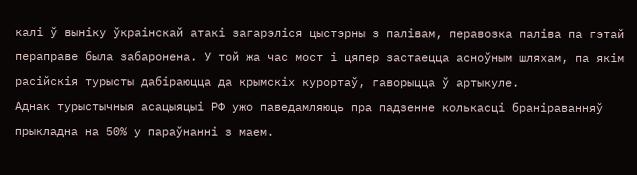калі ў выніку ўкраінскай атакі загарэліся цыстэрны з палівам, перавозка паліва па гэтай пераправе была забаронена. У той жа час мост і цяпер застаецца асноўным шляхам, па якім расійскія турысты дабіраюцца да крымскіх курортаў, гаворыцца ў артыкуле.
Аднак турыстычныя асацыяцыі РФ ужо паведамляюць пра падзенне колькасці браніраванняў прыкладна на 50% у параўнанні з маем.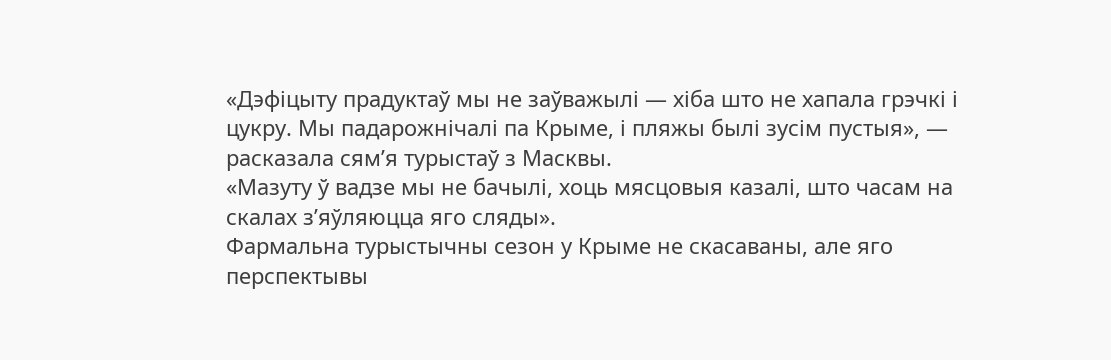«Дэфіцыту прадуктаў мы не заўважылі — хіба што не хапала грэчкі і цукру. Мы падарожнічалі па Крыме, і пляжы былі зусім пустыя», — расказала сям’я турыстаў з Масквы.
«Мазуту ў вадзе мы не бачылі, хоць мясцовыя казалі, што часам на скалах з’яўляюцца яго сляды».
Фармальна турыстычны сезон у Крыме не скасаваны, але яго перспектывы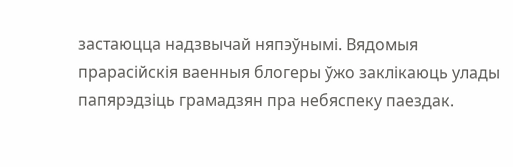застаюцца надзвычай няпэўнымі. Вядомыя прарасійскія ваенныя блогеры ўжо заклікаюць улады папярэдзіць грамадзян пра небяспеку паездак.